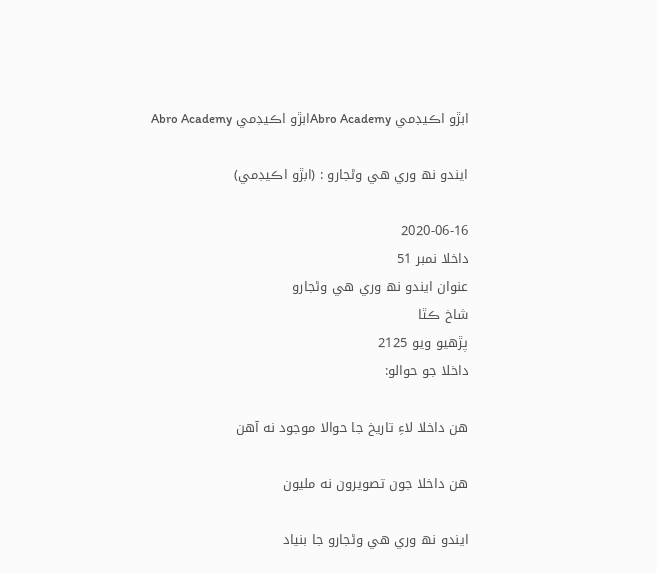ابڙو اڪيڊمي Abro Academyابڙو اڪيڊمي Abro Academy

ايندو نھ وري ھي وڻجارو : (ابڙو اڪيڊمي)

2020-06-16
داخلا نمبر 51
عنوان ايندو نھ وري ھي وڻجارو
شاخ ڪٿا
پڙهيو ويو 2125
داخلا جو حوالو:

هن داخلا لاءِ تاريخ جا حوالا موجود نه آهن

هن داخلا جون تصويرون نه مليون

ايندو نھ وري ھي وڻجارو جا بنياد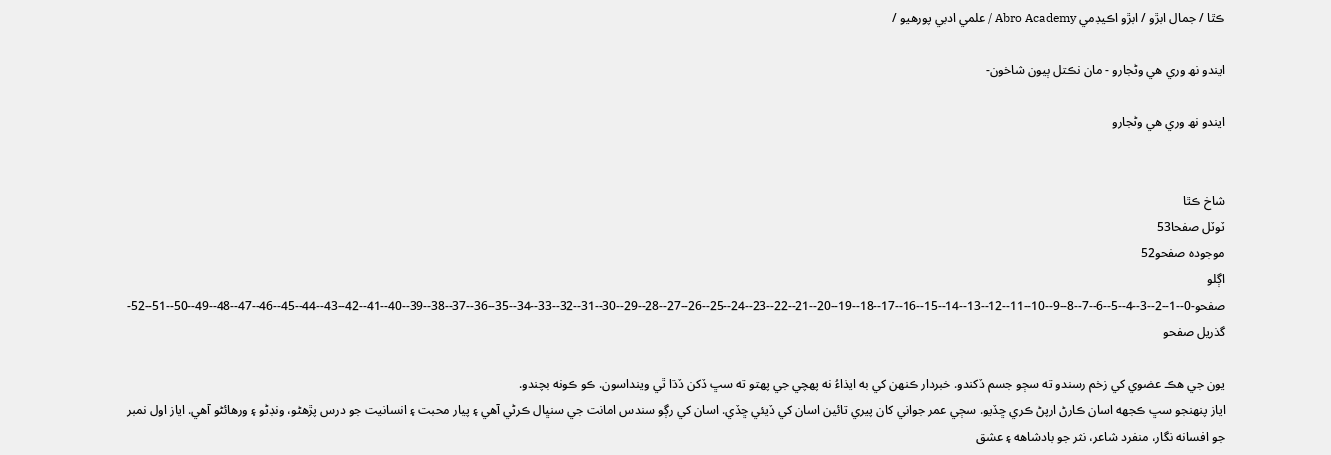ڪٿا / جمال ابڙو / ابڙو اڪيڊمي Abro Academy / علمي ادبي پورهيو /

ايندو نھ وري ھي وڻجارو - مان نڪتل ٻيون شاخون-

ايندو نھ وري ھي وڻجارو


شاخ ڪٿا
ٽوٽل صفحا53
موجودہ صفحو52
اڳلو صفحو-0--1--2--3--4--5--6--7--8--9--10--11--12--13--14--15--16--17--18--19--20--21--22--23--24--25--26--27--28--29--30--31--32--33--34--35--36--37--38--39--40--41--42--43--44--45--46--47--48--49--50--51--52-گذريل صفحو

يون جي هڪ عضوي کي زخم رسندو ته سڄو جسم ڏکندو. خبردار ڪنهن کي به ايذاءُ نه پهچي جي پهتو ته سڀ ڏکن ڏڌا ٿي وينداسون. ڪو ڪونه بچندو.
اياز پنهنجو سڀ ڪجهه اسان ڪارڻ ارپڻ ڪري ڇڏيو. سڄي عمر جواني کان پيري تائين اسان کي ڏيئي ڇڏي. اسان کي رڳو سندس امانت جي سنڀال ڪرڻي آهي ۽ پيار محبت ۽ انسانيت جو درس پڙهڻو، ونڊڻو ۽ ورهائڻو آهي. اياز اول نمبر جو افسانه نگار، منفرد شاعر، نثر جو بادشاهه ۽ عشق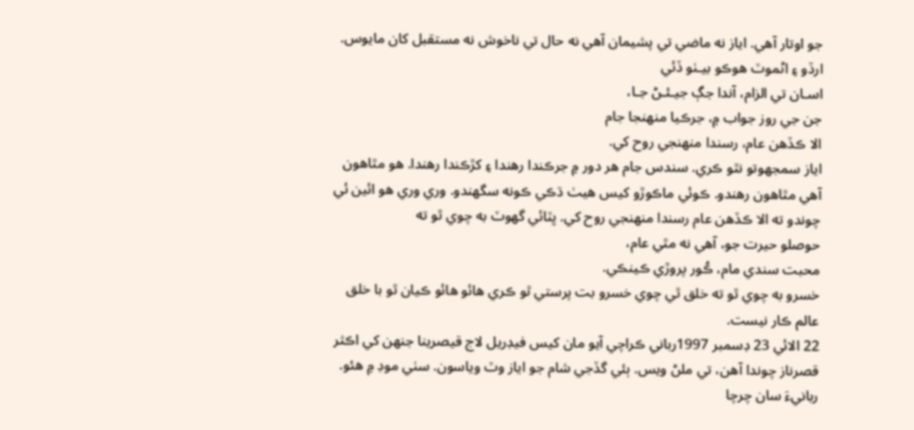جو اوتار آهي. اياز نه ماضي تي پشيمان آهي نه حال تي ناخوش نه مستقبل کان مايوس. ارڏو ۽ اڻموٽ هوڪو بيـٺو ڏئي
اسـان تي الزام، آندا جڳ جيـئـڻ جـا،
جن جي روز جواب ۾، جرڪيا منهنجا جام
الا ڪڏهن عام، رسندا منهنجي روح کي.
اياز سمجهوتو نٿو ڪري. سندس جام هر دور ۾ جرڪندا رهندا ۽ کڙڪندا رهندا. هو مٿاهون آهي مٿاهون رهندو. ڪوئي ماڪوڙو کيس هيٺ ڌڪي ڪونه سگهندو. وري وري هو ائين ئي چوندو ته الا ڪڏهن عام رسندا منهنجي روح کي. ڀٽائي گهوٽ به چوي ٿو ته
حوصلو حيرت جو، آهي نه مٿي عام،
محبت سندي مام، ڪُور پروڙي ڪينڪي.
خسرو به چوي ٿو ته خلق ٿي چوي خسرو بت پرستي ٿو ڪري هائو هائو ڪيان ٿو با خلق عالم ڪار نيست.
22 الائي 23 ڊسمبر 1997رباني ڪراچي آيو مان کيس فيڊريل لاج قيصرينا جنهن کي اڪثر قصرناز چوندا آهن، تي ملڻ ويس. ٻئي گڏجي شام جو اياز وٽ وياسون. سٺي موڊ ۾ هئو. ربانيءَ سان چرچا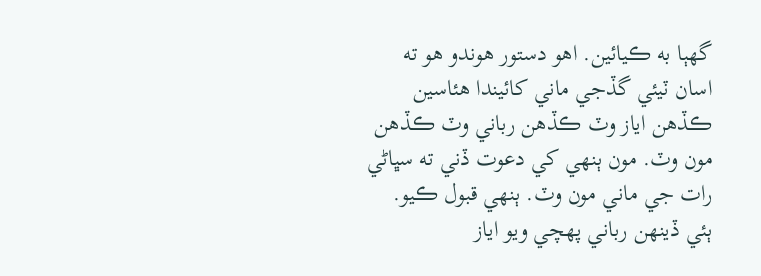گهٻا به ڪيائين. اهو دستور هوندو هو ته اسان ٽيئي گڏجي ماني کائيندا هئاسين ڪڏهن اياز وٽ ڪڏهن رباني وٽ ڪڏهن مون وٽ. مون ٻنهي کي دعوت ڏني ته سڀاڻي رات جي ماني مون وٽ. ٻنهي قبول ڪيو. ٻئي ڏينهن رباني پهچي ويو اياز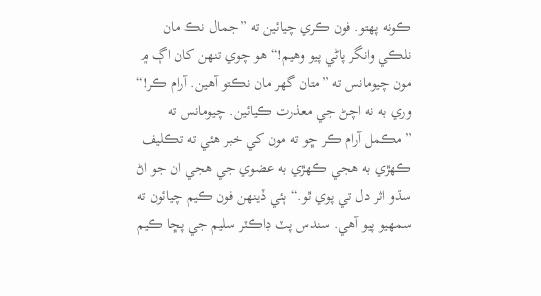ڪونه پهتو. فون ڪري چيائين ته ”جمال نڪ مان نلڪي وانگر پاڻي پيو وهيم!“ هو چوي تنهن کان اڳ ۾ مون چيومانس ته ”متان گهر مان نڪتو آهين. آرام ڪر!“ وري به نه اچڻ جي معذرت ڪيائين. چيومانس ته ”مڪمل آرام ڪر ڇو ته مون کي خبر هئي ته تڪليف ڪهڙي به هجي ڪهڙي به عضوي جي هجي ان جو اڻ سڌو اثر دل تي پوي ٿو.“ ٻئي ڏينهن فون ڪيم چيائون ته سمهيو پيو آهي. سندس پٽ ڊاڪٽر سليم جي پڇا ڪيم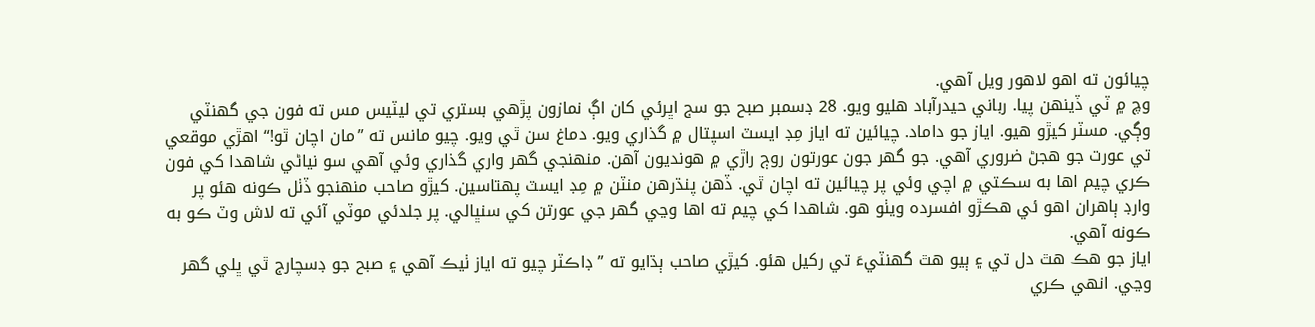چيائون ته اهو لاهور ويل آهي.
وچ ۾ ٽي ڏينهن پيا. رباني حيدرآباد هليو ويو. 28 ڊسمبر صبح جو سج اڀرئي کان اڳ نمازون پڙهي بستري تي ليٽيس مس ته فون جي گهنٽي وڳي. مسٽر کيڙو هيو. اياز جو داماد. چيائين ته اياز مِڊ ايسٽ اسپتال ۾ گذاري ويو. دماغ سن ٿي ويو. چيو مانس ته ”مان اچان ٿو!“ اهڙي موقعي تي عورت جو هجڻ ضروري آهي. جو گهر جون عورتون روڄ راڙي ۾ هونديون آهن. منهنجي گهر واري گذاري وئي آهي سو نياڻي شاهدا کي فون ڪري چيم اها به سڪتي ۾ اچي وئي پر چيائين ته اچان ٿي. ڏهن پنڌرهن منٽن ۾ مِڊ ايسٽ پهتاسين. کيڙو صاحب منهنجو ڏٺل ڪونه هئو پر وارڊ ٻاهران اهو ئي هڪڙو افسرده ويٺو هو. شاهدا کي چيم ته اها وڃي گهر جي عورتن کي سنڀالي. پر جلدئي موٽي آئي ته لاش وٽ ڪو به ڪونه آهي.
اياز جو هڪ هٿ دل تي ۽ ٻيو هٿ گهنٽيءَ تي رکيل هئو. کيڙي صاحب ٻڌايو ته ”ڊاڪٽر چيو ته اياز ٺيڪ آهي ۽ صبح جو ڊسچارج ٿي ڀلي گهر وڃي. انهي ڪري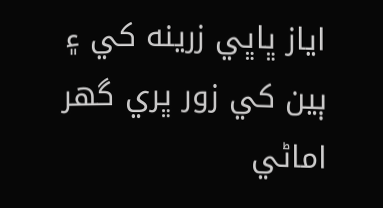اياز ڀاڀي زرينه کي ۽ ٻين کي زور ڀري گهر اماڻي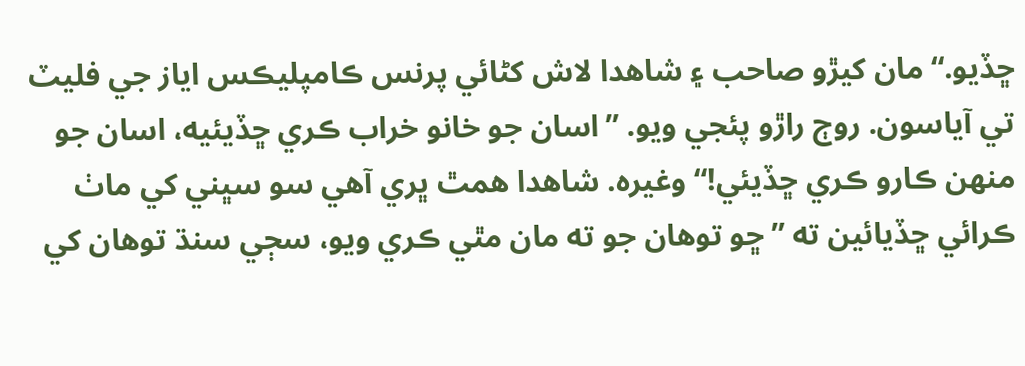ڇڏيو.“ مان کيڙو صاحب ۽ شاهدا لاش کڻائي پرنس ڪامپليڪس اياز جي فليٽ تي آياسون. روڄ راڙو پئجي ويو. ”اسان جو خانو خراب ڪري ڇڏيئيه، اسان جو منهن ڪارو ڪري ڇڏيئي!“ وغيره. شاهدا همٿ ڀري آهي سو سڀني کي ماٺ ڪرائي ڇڏيائين ته ”ڇو توهان جو ته مان مٿي ڪري ويو، سڄي سنڌ توهان کي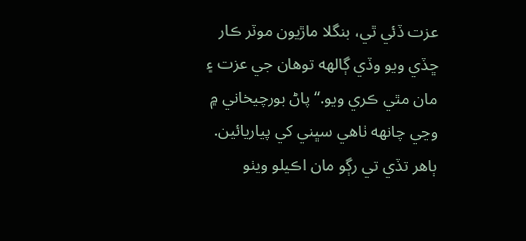عزت ڏئي ٿي، بنگلا ماڙيون موٽر ڪار ڇڏي ويو وڏي ڳالهه توهان جي عزت ۽ مان مٿي ڪري ويو.“ پاڻ بورچيخاني ۾ وڃي چانهه ٺاهي سڀني کي پياريائين. ٻاهر تڏي تي رڳو مان اڪيلو ويٺو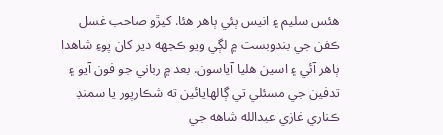هئس سليم ۽ انيس ٻئي ٻاهر هئا. کيڙو صاحب غسل ڪفن جي بندوبست ۾ لڳي ويو ڪجهه دير کان پوءِ شاهدا ٻاهر آئي ۽ اسين هليا آياسون. بعد ۾ رباني جو فون آيو ۽ تدفين جي مسئلي تي ڳالهايائين ته شڪارپور يا سمنڊ ڪناري غازي عبدالله شاهه جي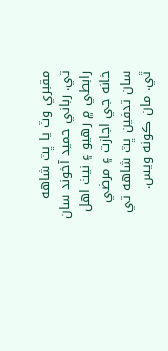مقبري وٽ يا ڀٽ شاهه تي. رباني حميد آخوند سان رابطي ۾ رهيو ۽ نيٺ اهل خانه جي اجازت ۽ مرضي سان تدفين ڀٽ شاهه تي ٿي. مان ڪونه ويس.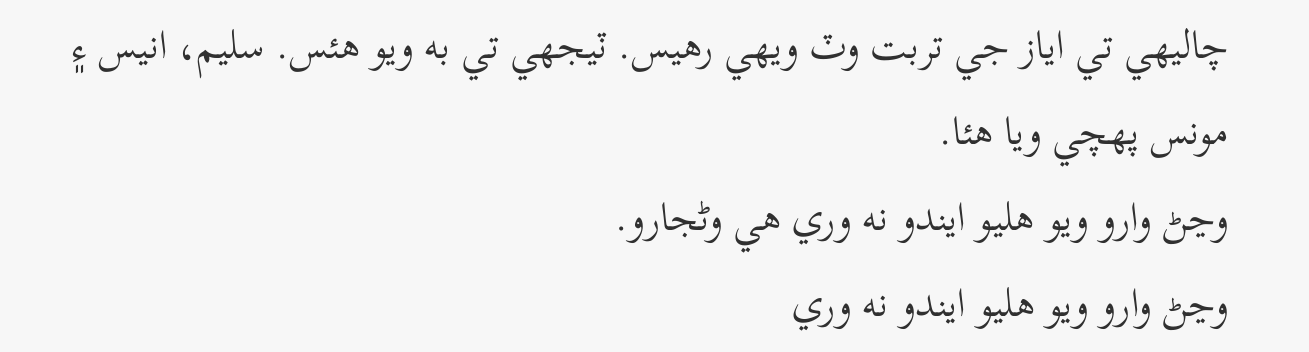چاليهي تي اياز جي تربت وٽ ويهي رهيس. ٽيجهي تي به ويو هئس. سليم، انيس ۽ مونس پهچي ويا هئا.
وڃڻ وارو ويو هليو ايندو نه وري هي وڻجارو.
وڃڻ وارو ويو هليو ايندو نه وري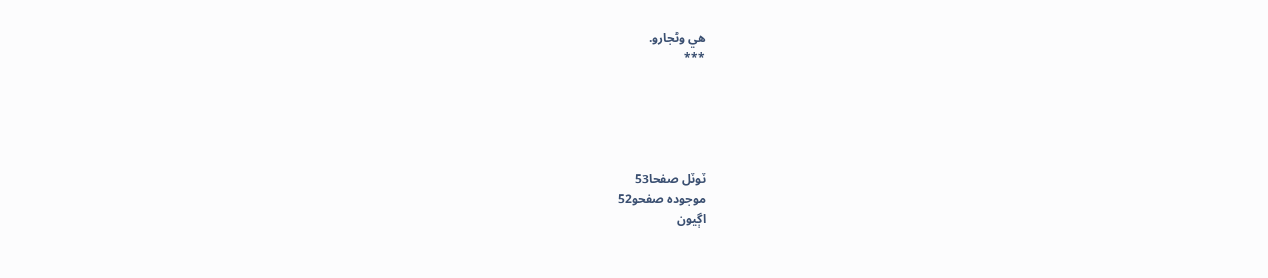هي وڻجارو.
***





ٽوٽل صفحا53
موجودہ صفحو52
اڳيون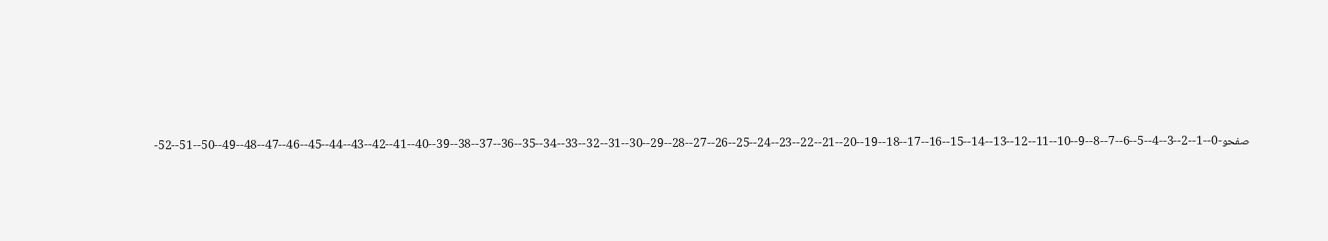صفحو-0--1--2--3--4--5--6--7--8--9--10--11--12--13--14--15--16--17--18--19--20--21--22--23--24--25--26--27--28--29--30--31--32--33--34--35--36--37--38--39--40--41--42--43--44--45--46--47--48--49--50--51--52-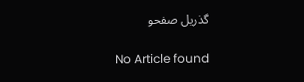گذريل صفحو

No Article found